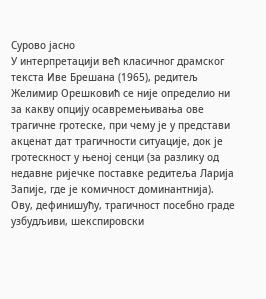Сурово јасно
У интерпретацији већ класичног драмског текста Иве Брешана (1965), редитељ Желимир Орешковић се није определио ни за какву опцију осавремењивања ове трагичне гротеске, при чему је у представи акценат дат трагичности ситуације, док је гротескност у њеној сенци (за разлику од недавне ријечке поставке редитеља Ларија Запије, где је комичност доминантнија). Ову, дефинишућу, трагичност посебно граде узбудљиви, шекспировски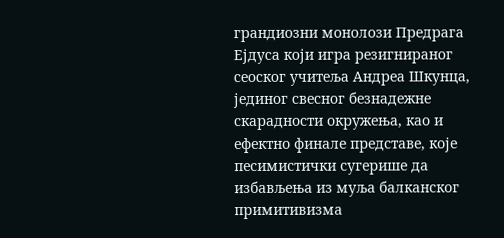грандиозни монолози Предрага Ејдуса који игра резигнираног сеоског учитеља Андреа Шкунца, јединог свесног безнадежне скарадности окружења, као и ефектно финале представе, које песимистички сугерише да избављења из муља балканског примитивизма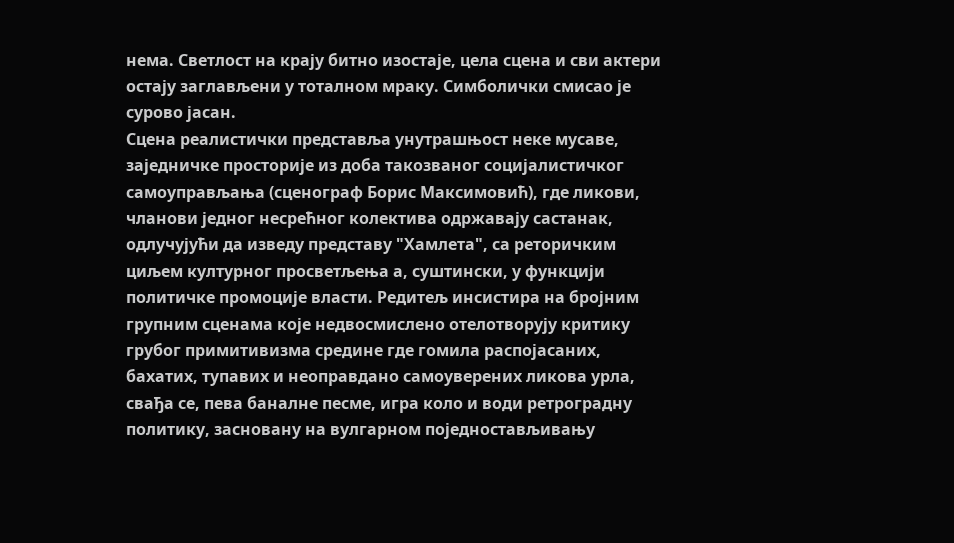нема. Светлост на крају битно изостаје, цела сцена и сви актери остају заглављени у тоталном мраку. Симболички смисао је сурово јасан.
Сцена реалистички представља унутрашњост неке мусаве, заједничке просторије из доба такозваног социјалистичког самоуправљања (сценограф Борис Максимовић), где ликови, чланови једног несрећног колектива одржавају састанак, одлучујући да изведу представу "Хамлета", са реторичким циљем културног просветљења а, суштински, у функцији политичке промоције власти. Редитељ инсистира на бројним групним сценама које недвосмислено отелотворују критику грубог примитивизма средине где гомила распојасаних, бахатих, тупавих и неоправдано самоуверених ликова урла, свађа се, пева баналне песме, игра коло и води ретроградну политику, засновану на вулгарном поједностављивању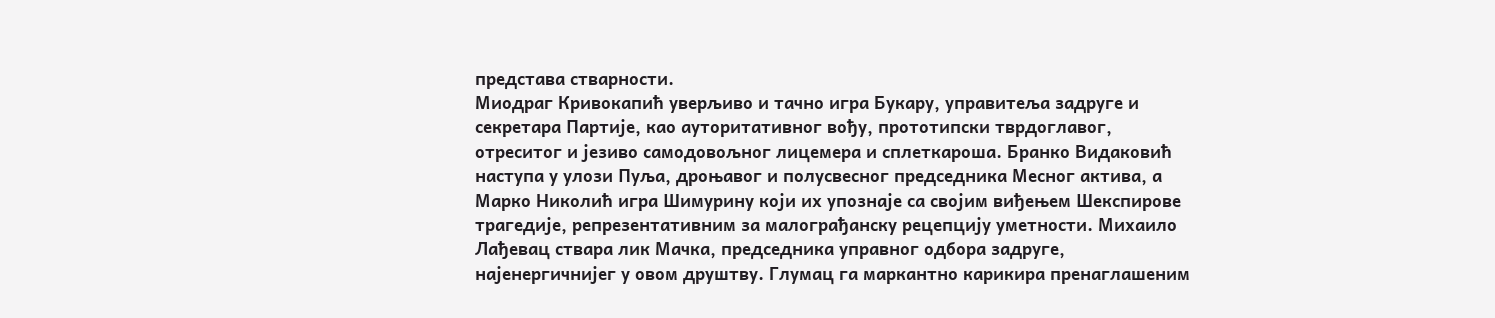представа стварности.
Миодраг Кривокапић уверљиво и тачно игра Букару, управитеља задруге и секретара Партије, као ауторитативног вођу, прототипски тврдоглавог, отреситог и језиво самодовољног лицемера и сплеткароша. Бранко Видаковић наступа у улози Пуља, дроњавог и полусвесног председника Месног актива, а Марко Николић игра Шимурину који их упознаје са својим виђењем Шекспирове трагедије, репрезентативним за малограђанску рецепцију уметности. Михаило Лађевац ствара лик Мачка, председника управног одбора задруге, најенергичнијег у овом друштву. Глумац га маркантно карикира пренаглашеним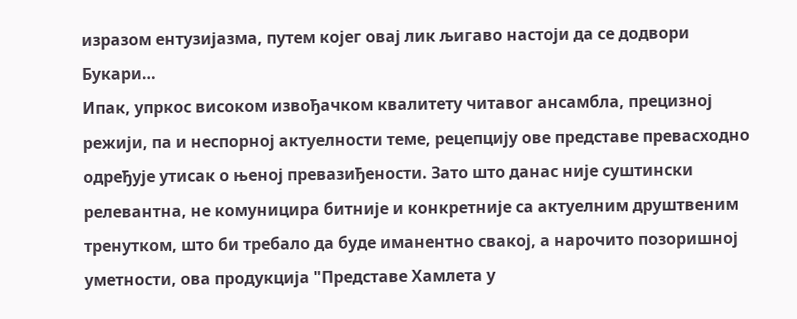изразом ентузијазма, путем којег овај лик љигаво настоји да се додвори Букари…
Ипак, упркос високом извођачком квалитету читавог ансамбла, прецизној режији, па и неспорној актуелности теме, рецепцију ове представе превасходно одређује утисак о њеној превазиђености. Зато што данас није суштински релевантна, не комуницира битније и конкретније са актуелним друштвеним тренутком, што би требало да буде иманентно свакој, а нарочито позоришној уметности, ова продукција "Представе Хамлета у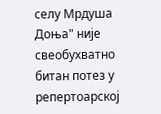селу Мрдуша Доња" није свеобухватно битан потез у репертоарској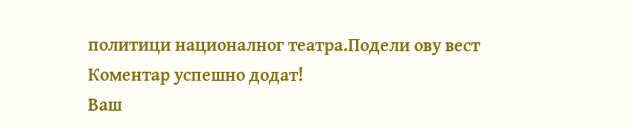политици националног театра.Подели ову вест
Комeнтар успeшно додат!
Ваш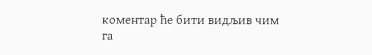комeнтар ћe бити видљив чим га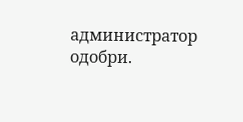администратор одобри.